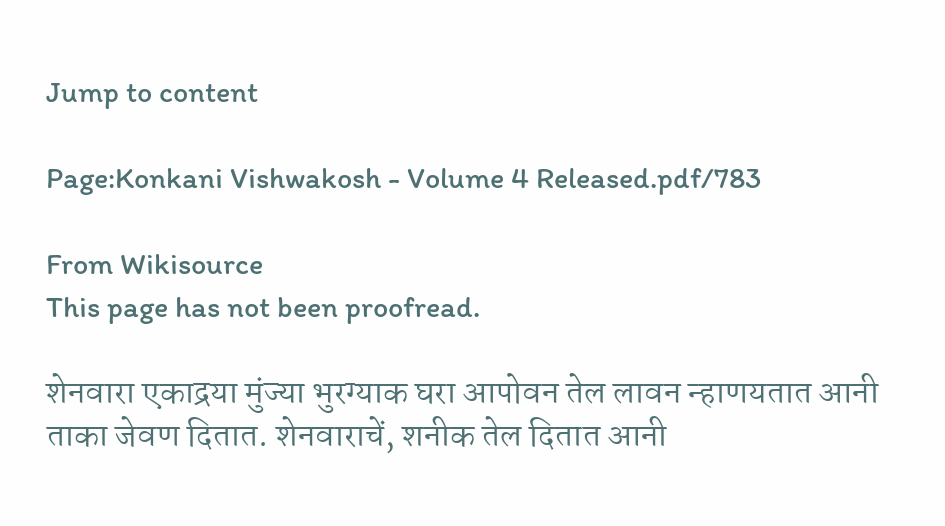Jump to content

Page:Konkani Vishwakosh - Volume 4 Released.pdf/783

From Wikisource
This page has not been proofread.

शेनवारा एकाद्रया मुंज्या भुरग्याक घरा आपोवन तेल लावन न्हाणयतात आनी ताका जेवण दितात. शेनवाराचें, शनीक तेल दितात आनी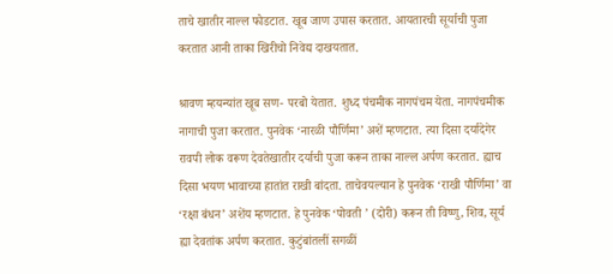ताचे खातीर नाल्ल फोडटात. खूब जाण उपास करतात. आयतारची सूर्याची पुजा करतात आनी ताका खिरीचो निवेद्य दाखयतात.

श्रावण म्हयन्यांत खूब सण- परबो येतात. शुध्द पंचमीक नागपंचम येता. नागपंचमीक नागाची पुजा करतात. पुनवेक ‘नारळी पौर्णिमा’ अशें म्हणटात. त्या दिसा दर्यादेगेर रावपी लोक वरूण देवतेखातीर दर्याची पुजा करून ताका नाल्ल अर्पण करतात. ह्याच दिसा भयण भावाच्या हातांत राखी बांदता. ताचेवयल्यान हे पुनवेक ‘राखी पौर्णिमा’ वा ‘रक्षा बंधन’ अशेंय म्हणटात. हे पुनवेक ‘पोवती ’ (दोरी) करून ती विष्णु, शिव, सूर्य ह्या देवतांक अर्पण करतात. कुटुंबांतलीं सगळीं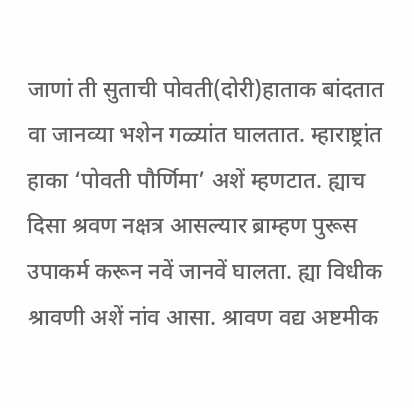जाणां ती सुताची पोवती(दोरी)हाताक बांदतात वा जानव्या भशेन गळ्यांत घालतात. म्हाराष्ट्रांत हाका ‘पोवती पौर्णिमा’ अशें म्हणटात. ह्याच दिसा श्रवण नक्षत्र आसल्यार ब्राम्हण पुरूस उपाकर्म करून नवें जानवें घालता. ह्या विधीक श्रावणी अशें नांव आसा. श्रावण वद्य अष्टमीक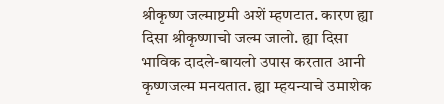श्रीकृष्ण जल्माष्टमी अशें म्हणटात. कारण ह्या दिसा श्रीकृष्णाचो जल्म जालो. ह्या दिसा भाविक दादले-बायलो उपास करतात आनी कृष्णजल्म मनयतात. ह्या म्हयन्याचे उमाशेक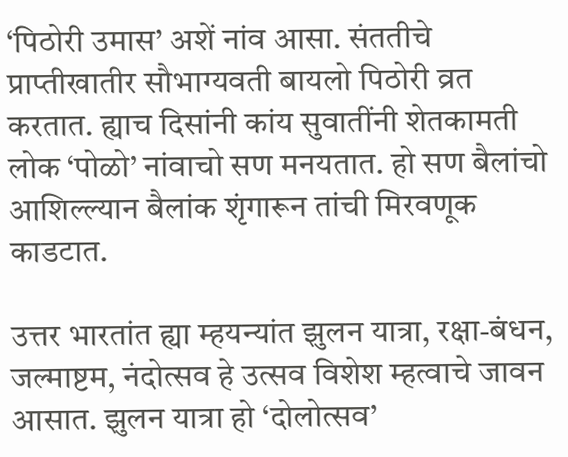‘पिठोरी उमास’ अशें नांव आसा. संततीचे प्राप्तीखातीर सौभाग्यवती बायलो पिठोरी व्रत करतात. ह्याच दिसांनी कांय सुवातींनी शेतकामती लोक ‘पोळो’ नांवाचो सण मनयतात. हो सण बैलांचो आशिल्ल्यान बैलांक शृंगारून तांची मिरवणूक काडटात.

उत्तर भारतांत ह्या म्हयन्यांत झुलन यात्रा, रक्षा-बंधन, जल्माष्टम, नंदोत्सव हे उत्सव विशेश म्हत्वाचे जावन आसात. झुलन यात्रा हो ‘दोलोत्सव’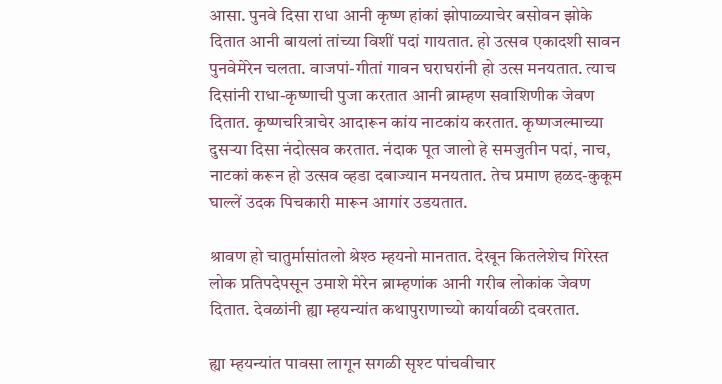आसा. पुनवे दिसा राधा आनी कृष्ण हांकां झोपाळ्याचेर बसोवन झोके दितात आनी बायलां तांच्या विशीं पदां गायतात. हो उत्सव एकादशी सावन पुनवेमेरेन चलता. वाजपां-गीतां गावन घराघरांनी हो उत्स मनयतात. त्याच दिसांनी राधा-कृष्णाची पुजा करतात आनी ब्राम्हण सवाशिणीक जेवण दितात. कृष्णचरित्राचेर आदारून कांय नाटकांय करतात. कृष्णजल्माच्या दुसऱ्या दिसा नंदोत्सव करतात. नंदाक पूत जालो हे समजुतीन पदां, नाच, नाटकां करून हो उत्सव व्हडा दबाज्यान मनयतात. तेच प्रमाण हळद-कुकूम घाल्लें उदक पिचकारी मारून आगांर उडयतात.

श्रावण हो चातुर्मासांतलो श्रेश्ठ म्हयनो मानतात. देखून कितलेशेच गिरेस्त लोक प्रतिपदेपसून उमाशे मेरेन ब्राम्हणांक आनी गरीब लोकांक जेवण दितात. देवळांनी ह्या म्हयन्यांत कथापुराणाच्यो कार्यावळी दवरतात.

ह्या म्हयन्यांत पावसा लागून सगळी सृश्ट पांचवीचार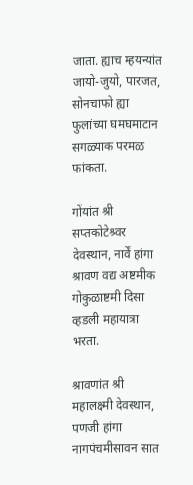जाता. ह्याच म्हयन्यांत जायो-जुयो, पारजत, सोनचाफो ह्या फुलांच्या घमघमाटान सगळ्याक परमळ फांकता.

गोंयांत श्री सप्तकोटेश्र्वर देवस्थान, नार्वें हांगा श्रावण वद्य अष्टमीक गोकुळाष्टमी दिसा व्हडली महायात्रा भरता.

श्रावणांत श्री महालक्ष्मी देवस्थान, पणजी हांगा नागपंचमीसावन सात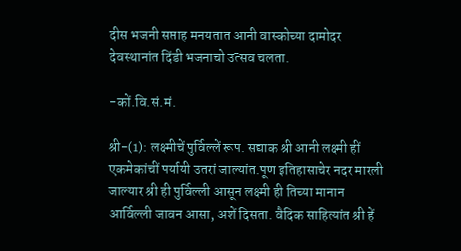दीस भजनी सप्ताह मनयतात आनी वास्कोच्या दामोदर देवस्थानांत दिंडी भजनाचो उत्सव चलता.

-कों.वि.सं.मं.

श्री-(1): लक्ष्मीचें पुर्विल्लें रूप. सद्याक श्री आनी लक्ष्मी हीं एकमेकांचीं पर्यायी उतरां जाल्यांत.पूण इतिहासाचेर नदर मारली जाल्यार श्री ही पुर्विल्ली आसून लक्ष्मी ही तिच्या मानान आर्विल्ली जावन आसा, अशें दिसता. वैदिक साहित्यांत श्री हें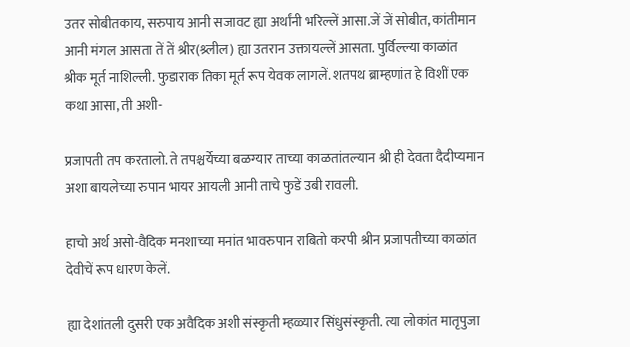उतर सोबीतकाय, सरुपाय आनी सजावट ह्या अर्थांनी भरिल्लें आसा.जें जें सोबीत, कांतीमान आनी मंगल आसता तें तें श्रीर(श्र्लील) ह्या उतरान उक्तायल्लें आसता. पुर्विल्ल्या काळांत श्रीक मूर्त नाशिल्ली. फुडाराक तिका मूर्त रूप येवक लागलें. शतपथ ब्राम्हणांत हे विशीं एक कथा आसा, ती अशी-

प्रजापती तप करतालो. ते तपश्चर्येच्या बळग्यार ताच्या काळतांतल्यान श्री ही देवता दैदीप्यमान अशा बायलेच्या रुपान भायर आयली आनी ताचे फुडें उबी रावली.

हाचो अर्थ असो-वैदिक मनशाच्या मनांत भावरुपान राबितो करपी श्रीन प्रजापतीच्या काळांत देवीचें रूप धारण केलें.

ह्या देशांतली दुसरी एक अवैदिक अशी संस्कृती म्हळ्यार सिंधुसंस्कृती. त्या लोकांत मातृपुजा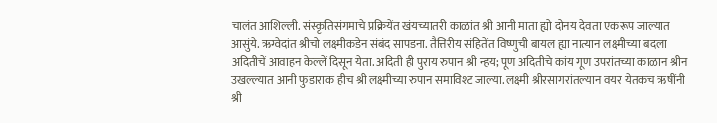चालंत आशिल्ली. संस्कृतिसंगमाचे प्रक्रियेंत खंयच्यातरी काळांत श्री आनी माता ह्यो दोनय देवता एकरूप जाल्यात आसुंये. ऋग्वेदांत श्रीचो लक्ष्मीकडेन संबंद सापडना. तैत्तिरीय संहितेंत विष्णुची बायल ह्या नात्यान लक्ष्मीच्या बदला अदितीचें आवाहन केल्लें दिसून येता. अदिती ही पुराय रुपान श्री न्हय; पूण अदितीचे कांय गूण उपरांतच्या काळान श्रीन उखल्ल्यात आनी फुडाराक हीच श्री लक्ष्मीच्या रुपान समाविश्ट जाल्या. लक्ष्मी श्रीरसागरांतल्यान वयर येतकच ऋषींनी श्री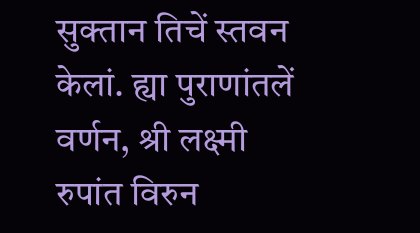सुक्तान तिचें स्तवन केलां. ह्या पुराणांतलें वर्णन, श्री लक्ष्मी रुपांत विरुन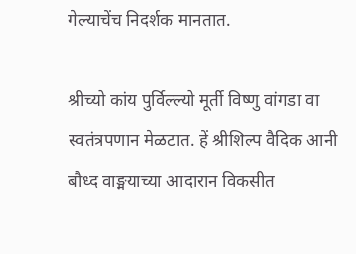गेल्याचेंच निदर्शक मानतात.

श्रीच्यो कांय पुर्विल्ल्यो मूर्ती विष्णु वांगडा वा स्वतंत्रपणान मेळटात. हें श्रीशिल्प वैदिक आनी बौध्द वाङ्मयाच्या आदारान विकसीत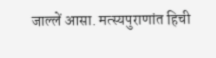जाल्लें आसा. मत्स्यपुराणांत हिची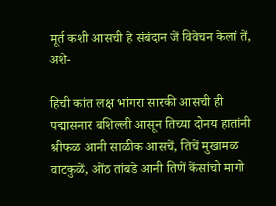मूर्त कशी आसची हे संबंदान जें विवेचन केलां तें, अशे-

हिची कांत लक्ष भांगरा सारकी आसची ही पद्मासनार बशिल्ली आसून तिच्या दोनय हातांनी श्रीफळ आनी साळीक आसचें, तिचें मुखामळ वाटकुळें, ओंठ तांबडे आनी तिणें केंसांचो मागो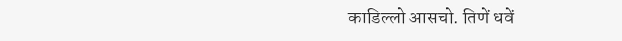काडिल्लो आसचो. तिणें धवें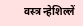वस्त्र न्हेशिल्लें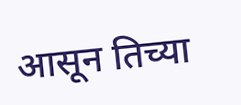आसून तिच्या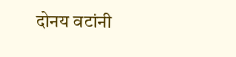दोनय वटांनी